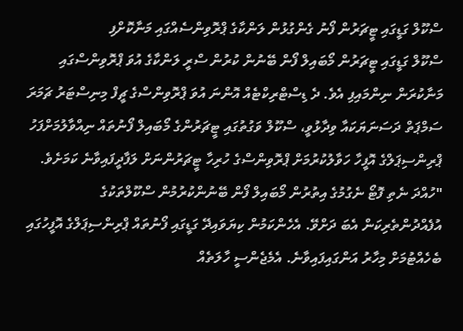ސްކޫލް ގަޑީގައި ޓީޗަރުން ފޯނު ގެންގުޅުން ލަންކާގެ ޕްރޮވިންސެއްގައި މަނާކޮށްފި
ސްކޫލް ގަޑީގައި ޓީޗަރުން މޯބައިލް ފޯން ބޭނުން ކުރުން ސްރީ ލަންކާގެ އުވަ ޕްރޮވިންސްގައި މަނާކުރަން ނިންމައިފި އެވެ. ދެ ޑިސްޓްރިކްޓެއް އޮންނަ އުވަ ޕްރޮވިންސްގެ ޗީފް މިނިސްޓަރު ޗަމަރަ ސަމްޕަތް ދަސަނަޔަކައާ ވިދާޅުވީ، ސްކޫލް ވަގުތުގައި ޓީޗަރުންގެ މޯބައިލް ފޯނުތައް ނިއްވާލުމަށްފަހު ޕްރިންސިޕަލްގެ އޮފީހާ ހަވާލުކުރުމަށް ޕްރޮވިންސްގެ ހުރިހާ ޓީޗަރުންނަށް ލަފާދީފައިވާނެ ކަމަށެވެ. "ހުއްދަ ނެތި ފޮޓޯ ނެގުމުގެ އިތުރުން މޯބައިލް ފޯން ބޭނުންކުރުމުން ސްކޫލްތަކުގެ އުފެއްދުންތެރިކަން އެބަ ދަށްވޭ. އެހެންކަމުން ކިޔަވައިދޭ ގަޑީގައި ފޯނުތައް ޕްރިންސިޕަލްގެ އޮފީހުގައި ބެހެއްޓުމަށް މިހާރު އަންގައިފައިވާނެ. އެމެޖެންސީ ހާލަތެއް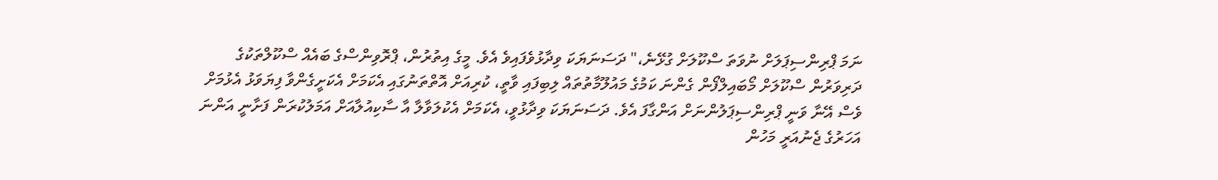ނަމަ ޕްރިންސިޕަލަށް ނުވަތަ ސްކޫލަށް ގުޅޭނެ،" ދަސަނަޔަކަ ވިދާޅުވެފައިވެ އެވެ. މީގެ އިތުރުން، ޕްރޮވިންސްގެ ބައެއް ސްކޫލްތަކުގެ ދަރިވަރުން ސްކޫލަށް މޯބައިލްފޯން ގެންނަ ކަމުގެ މައުލޫމާތުތައް ލިބިފައި ވާތީ، ކުރިއަށް އޮތްތަނުގައި އެކަމަށް އެކަށީގެންވާ ފިޔަވަޅު އެޅުމަށް ވެސް އޭނާ ވަނީ ޕްރިންސިޕަލުންނަށް އަންގާފަ އެވެ. ދަސަނަޔަކަ ވިދާޅުވީ، އެކަމަށް އެކުލަވާލާ އާ ސާކިއުލާއަށް އަމަލުކުރަން ފަށާނީ އަންނަ އަހަރުގެ ޖެނުއަރީ މަހުން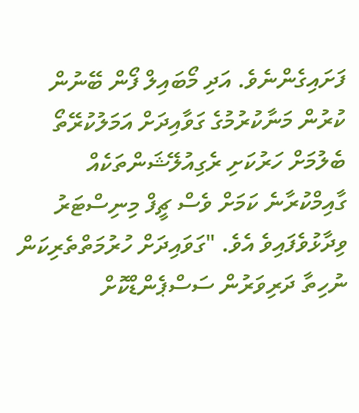ފަށައިގެންނެވެ. އަދި މޯބައިލް ފޯން ބޭނުން ކުރުން މަނާކުރުމުގެ ގަވާއިދަށް އަމަލުކުރޭތޯ ބެލުމަށް ހަރުކަށި ރެގިއުލޭޝަންތަކެއް ގާއިމްކުރާނެ ކަމަށް ވެސް ޗީފް މިނިސްޓަރު ވިދާޅުވެފައިވެ އެވެ. "ގަވައިދަށް ހުރުމަތްތެރިކަން ނުހިތާ ދަރިވަރުން ސަސްޕެންޑްކޮށް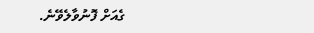ގެއަށް ފޮނުވާލެވޭނެ.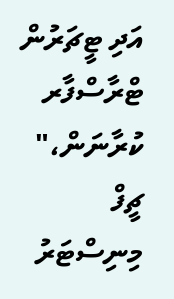އަދި ޓީޗަރުން ޓްރާސްފާރ ކުރާނަން،" ޗީފް މިނިސްޓަރު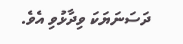ދަސަނަޔަކަ ވިދާޅުވި އެވެ.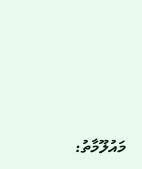މައުލޫމާތު: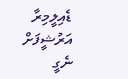ޑެއިލީމިރާ
އަރުޝީފަށް ނެގީ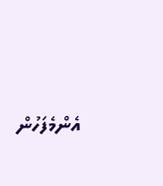އެންމެފަހުން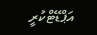އަޕްޑޭޓްކުރީ